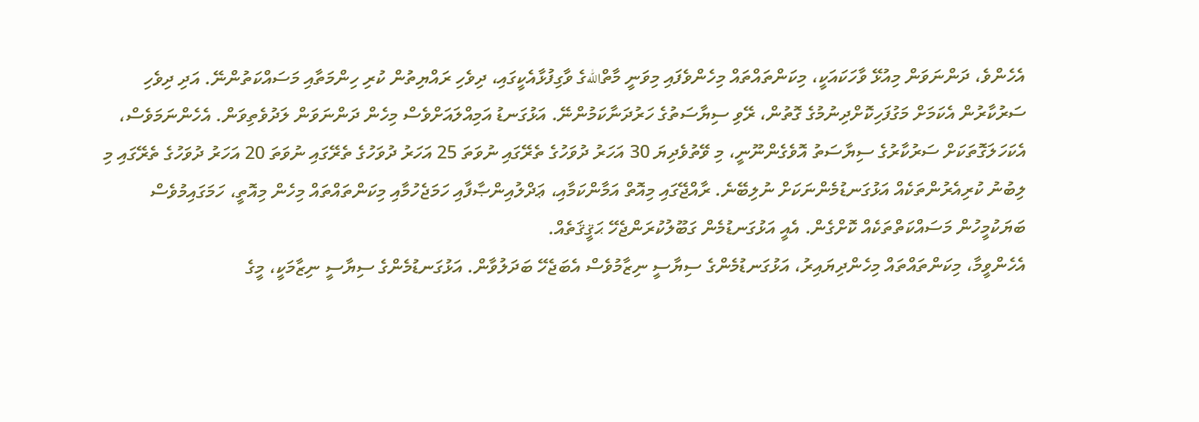އެހެންވެ، ދަންނަވަން މިއުޅޭ ވާހަކައަކީ، މިކަންތައްތައް މިހެންވެފައި މިވަނީ މާތްاللّهގެ ވާގިފުޅާއެކީގައި، ދިވެހި ރައްޔިތުން ކުރި ހިންމަތާއި މަސައްކަތުންނޭ. އަދި ދިވެހި ސަރުކާރުން އެކަމަށް މަގުފަހިކޮށްދިނުމުގެ ގޮތުން، ރޭވި ސިޔާސަތުގެ ހަރުދަނާކަމުންނޭ. އަޅުގަނޑު އަމިއްލައަށްވެސް މިހެން ދަންނަވަން ލަދުވެތިވަން. އެހެންނަމަވެސް، އެކަހަލަގޮތަކަށް ސަރުކާރުގެ ސިޔާސަތު އޮވެގެންނޫނީ، މި ވޭތުވެދިޔަ 30 އަހަރު ދުވަހުގެ ތެރޭގައި ނުވަތަ 25 އަހަރު ދުވަހުގެ ތެރޭގައި ނުވަތަ 20 އަހަރު ދުވަހުގެ ތެރޭގައި މި ލިބުނު ކުރިއެރުންތަކެއް އަޅުގަނޑުމެންނަކަށް ނުލިބޭނެ. ރާއްޖޭގައި މިއޮތް އަމާންކަމާއި، ޢަދްލުއިންޞާފާއި ހަމަޖެހުމާއި މިކަންތައްތައް މިހެން މިއޮތީ، ހަމަގައިމުވެސް ބަޔަކުމީހުން މަސައްކަތްތަކެއް ކޮށްގެން. އެއީ އަޅުގަނޑުމެން ގަބޫލުކުރަންޖެހޭ ޙަޤީޤަތެއް.
އެހެންވީމާ، މިކަންތައްތައް މިހެންދިޔައިރު، އަޅުގަނޑުމެންގެ ސިޔާސީ ނިޒާމުވެސް އެބަޖެހޭ ބަދަލުވާން. އަޅުގަނޑުމެންގެ ސިޔާސީ ނިޒާމަކީ، މީގެ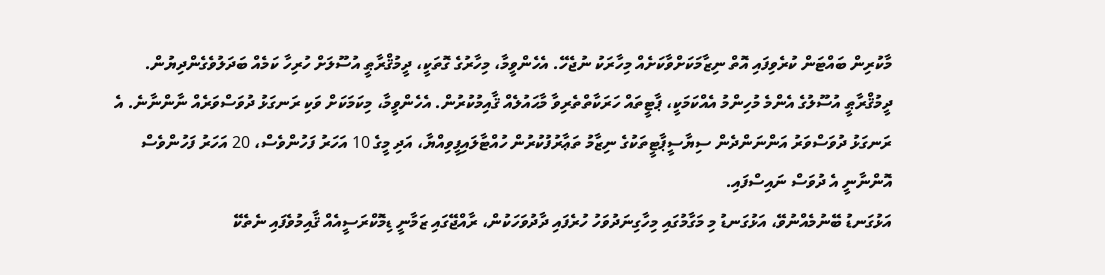މާކުރިން ބައްޓަން ކުރެވިފައި އޮތް ނިޒާމަކަށްވާކަށެއް މިހާރަކު ނުޖެހޭ. އެހެންވީމާ، މިހާރުގެ ގޮތަކީ، ދީމުޤްރާޠީ އުސޫލަށް ހުރިހާ ކަމެއް ބަދަލުވެގެންދިޔުން. ދީމުޤްރާޠީ އުސޫލުގެ އެންމެ މުހިންމު އެއްކަމަކީ، ޕާޓީތައް ހަރަކާތްތެރިވާ މާޙައުލެއް ޤާއިމުކުރުން. އެހެންވީމާ، މިކަމަކަށް ވަކި ރަނގަޅު ދުވަސްވަރެއް ނާންނާނެ. އެ ރަނގަޅު ދުވަސްވަރު އަންނަންދެން ސިޔާސީޕާޓީތަކުގެ ނިޒާމު ތަޢާރުފުކުރުން ހުއްޓާލައިފީވިއްޔާ، އަދި މީގެ 10 އަހަރު ފަހުންވެސް، 20 އަހަރު ފަހުންވެސް އޮންނާނީ އެ ދުވަސް ނައިސްފައި.
އަޅުގަނޑު ބޭނުމެއްނުވޭ، އަޅުގަނޑު މި މަގާމުގައި މިހާގިނަދުވަހު ހުރެފައި ދާދުވަހަކުން، ރާއްޖޭގައި ޒަމާނީ ޑިމޮކްރަސީއެއް ޤާއިމުވެފައި ނެތެކޭ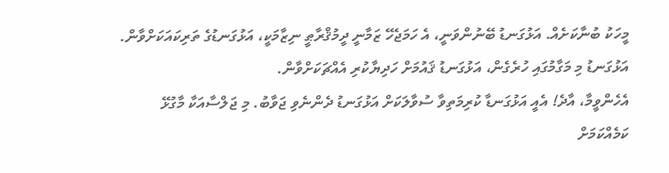މީހަކު ބުނާކަށެއް. އަޅުގަނޑު ބޭނުންވަނީ، އެ ހަމަޖެހޭ ޒަމާނީ ދީމުޤްރާޠީ ނިޒާމަކީ، އަޅުގަނޑުގެ ތަރިކައަކަށްވާން. އަޅުގަނޑު މި މަގާމުގައި ހުރެގެން، އަޅުގަނޑު ޤައުމަށް ހަދިޔާކުރި އެއްޗަކަށްވާން.
އެހެންވީމާ، އާދެ! އެއީ އަޅުގަނޑާ ކުރިމަތިވާ ސުވާލަކަށް އަޅުގަނޑު ދެންނެވި ޖަވާބު. މި ޖަލްސާއަކާ މާގުޅޭ ކަމެއްކަމަށް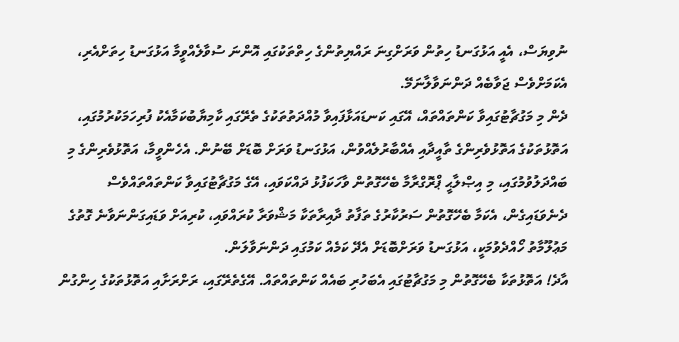ނުވިޔަސް، އެއީ އަޅުގަނޑު ހިތުން ވަރަށްގިނަ ރައްޔިތުންގެ ހިތްތަކުގައި އޮންނަ ސުވާލެއްވީމާ އަޅުގަނޑު ހިތަށްއެރި، އެކަމަށްވެސް ޖަވާބެއް ދަންނަވާލާނަމޭ.
ދެން މި މަގުޗާޓުގައިވާ ކަންތައްތައް، އޭގައި ކަނޑައަޅާފައިވާ މުއްދަތުތަކުގެ ތެރޭގައި ކާމިޔާބުކަމާއެކު ފުރިހަމަކުރުމުގައި، އަތޮޅުތަކުގެ އަތޮޅުވެރިންގެ ތާއީދާއި އެއްބާރުލެއްވުން، އަޅުގަނޑު ވަރަށް ބޮޑަށް ބޭނުން. އެހެންވީމާ، އަތޮޅުވެރިންގެ މި ބައްދަލުވުމުގައި، މި އިޞްލާޙީ ޕްރޮގްރާމާ ބެހޭގޮތުން ވާހަކަފުޅު ދައްކަވައި، އޭގެ މަގުޗާޓުގައިވާ ކަންތައްތައްވެސް ދެނެވަޑައިގެން، އެކަމާ ބެހޭގޮތުން ސަރުކާރުގެ ތަފާތު ދާއިރާތަކާ މަޝްވަރާ ކުރައްވައި، ކުރިއަށް ވަޑައިގަންނަވާނެ ގޮތުގެ މަޢުލޫމާތު ހޯއްދެވުމަކީ، އަޅުގަނޑު ވަރަށްބޮޑަށް އެދޭ ކަމެއް ކަމުގައި ދަންނަވާލަން.
އާދެ! އަތޮޅުތަކާ ބެހޭގޮތުން މި މަގުޗާޓުގައި އެބަހުރި ބައެއް ކަންތައްތައް. އޭގެތެރޭގައި، ރަށްރަށާއި އަތޮޅުތަކުގެ ހިންގުން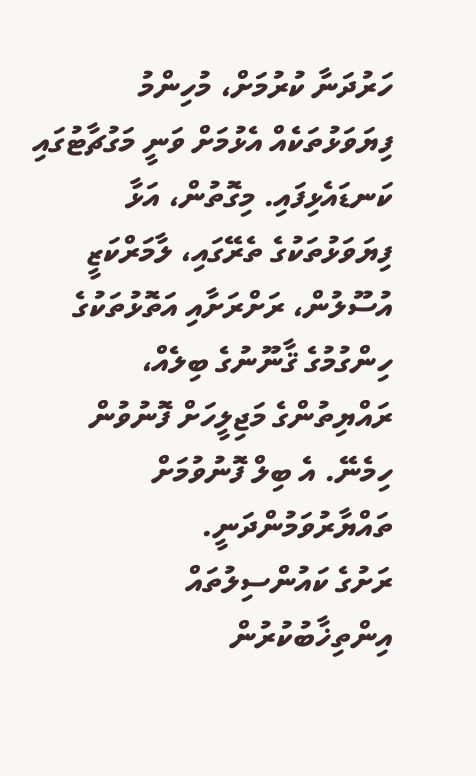ހަރުދަނާ ކުރުމަށް، މުހިންމު ފިޔަވަޅުތަކެއް އެޅުމަށް ވަނީ މަގުޗާޓުގައި ކަނޑައެޅިފައި. މިގޮތުން، އަޅާ ފިޔަވަޅުތަކުގެ ތެރޭގައި، ލާމަރްކަޒީ އުސޫލުން، ރަށްރަށާއި އަތޮޅުތަކުގެ ހިންގުމުގެ ޤާނޫނުގެ ބިލެއް، ރައްޔިތުންގެ މަޖިލީހަށް ފޮނުވުން ހިމެނޭ. އެ ބިލް ފޮނުވުމަށް ތައްޔާރުވަމުންދަނީ.
ރަށުގެ ކައުންސިލުތައް އިންތިޚާބުކުރުން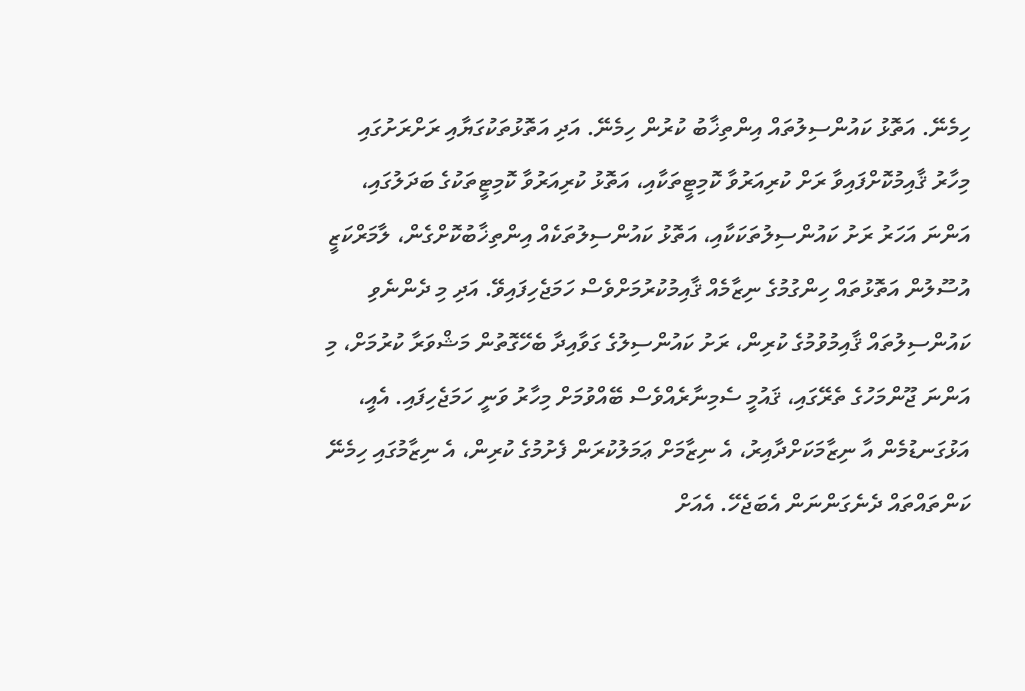ހިމެނޭ. އަތޮޅު ކައުންސިލުތައް އިންތިޚާބު ކުރުން ހިމެނޭ. އަދި އަތޮޅުތަކުގަޔާއި ރަށްރަށުގައި މިހާރު ޤާއިމުކޮށްފައިވާ ރަށް ކުރިއަރުވާ ކޮމިޓީތަކާއި، އަތޮޅު ކުރިއަރުވާ ކޮމިޓީތަކުގެ ބަދަލުގައި، އަންނަ އަހަރު ރަށު ކައުންސިލުތަކަކާއި، އަތޮޅު ކައުންސިލުތަކެއް އިންތިޚާބުކޮށްގެން، ލާމަރްކަޒީ އުސޫލުން އަތޮޅުތައް ހިންގުމުގެ ނިޒާމެއް ޤާއިމުކުރުމަށްވެސް ހަމަޖެހިފައިވޭ. އަދި މި ދެންނެވި ކައުންސިލުތައް ޤާއިމުވުމުގެ ކުރިން، ރަށު ކައުންސިލުގެ ގަވާއިދާ ބެހޭގޮތުން މަޝްވަރާ ކުރުމަށް، މި އަންނަ ޖޫންމަހުގެ ތެރޭގައި، ޤައުމީ ސެމިނާރެއްވެސް ބޭއްވުމަށް މިހާރު ވަނީ ހަމަޖެހިފައި. އެއީ، އަޅުގަނޑުމެން އާ ނިޒާމަކަށްދާއިރު، އެ ނިޒާމަށް ޢަމަލުކުރަން ފެށުމުގެ ކުރިން، އެ ނިޒާމުގައި ހިމެނޭ ކަންތައްތައް ދެނެގަންނަން އެބަޖެހޭ. އެއަށް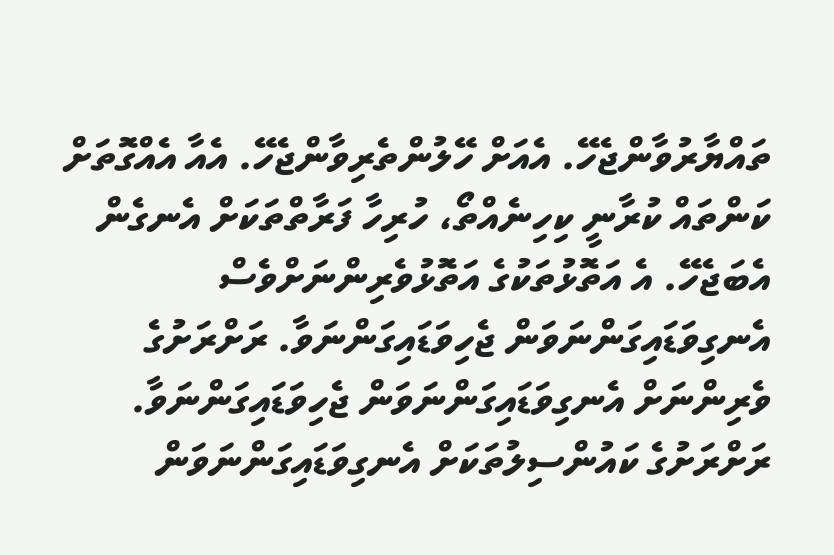ތައްޔާރުވާންޖެހޭ. އެއަށް ހޭލުންތެރިވާންޖެހޭ. އެއާ އެއްގޮތަށް ކަންތައް ކުރާނީ ކިހިނެއްތޯ، ހުރިހާ ފަރާތްތަކަށް އެނގެން އެބަޖެހޭ. އެ އަތޮޅުތަކުގެ އަތޮޅުވެރިންނަށްވެސް އެނގިވަޑައިގަންނަވަން ޖެހިވަޑައިގަންނަވާ. ރަށްރަށުގެ ވެރިންނަށް އެނގިވަޑައިގަންނަވަން ޖެހިވަޑައިގަންނަވާ. ރަށްރަށުގެ ކައުންސިލުތަކަށް އެނގިވަޑައިގަންނަވަން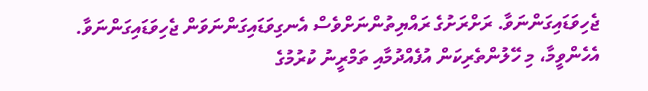ޖެހިވަޑައިގަންނަވާ. ރަށްރަށުގެ ރައްޔިތުންނަށްވެސް އެނގިވަޑައިގަންނަވަން ޖެހިވަޑައިގަންނަވާ. އެހެންވީމާ، މި ހޭލުންތެރިކަން އުފެއްދުމާއި ތަމްރީނު ކުރުމުގެ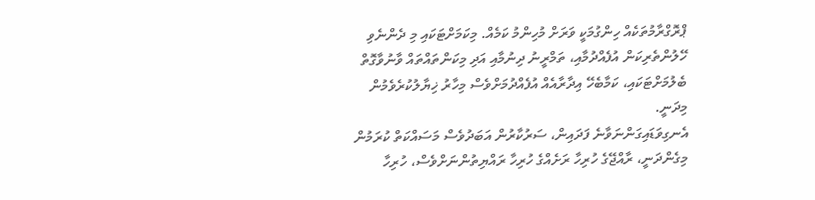ޕްރޮގްރާމުތަކެއް ހިންގުމަކީ ވަރަށް މުހިންމު ކަމެއް. މިކަމަށްޓަކައި މި ދެންނެވި ހޭލުންތެރިކަން އުފެއްދުމާއި، ތަމްރީނު ދިނުމާއި އަދި މިކަންތައްތައް ވާނުވާގޮތް ބެލުމަށްޓަކައި، ކަމާބެހޭ އިދާރާއެއް އުފެއްދުމަށްވެސް މިހާރު ޚިޔާލުކުރެވެމުން މިދަނީ.
އެނގިވަޑައިގަންނަވާނެ ފަދައިން، ސަރުކާރުން އަބަދުވެސް މަސައްކަތް ކުރަމުން މިގެންދަނީ، ރާއްޖޭގެ ހުރިހާ ރަށެއްގެ ހުރިހާ ރައްޔިތުންނަށްވެސް، ހުރިހާ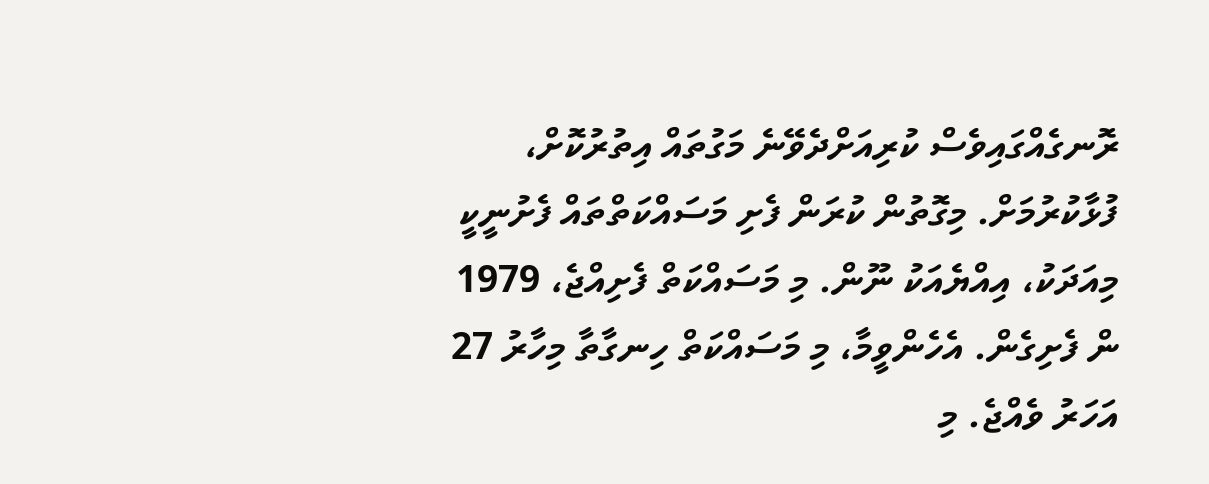ރޮނގެއްގައިވެސް ކުރިއަށްދެވޭނެ މަގުތައް އިތުރުކޮށް، ފުޅާކުރުމަށް. މިގޮތުން ކުރަން ފެށި މަސައްކަތްތައް ފެށުނީކީ މިއަދަކު، އިއްޔެއަކު ނޫން. މި މަސައްކަތް ފެށިއްޖެ، 1979 ން ފެށިގެން. އެހެންވީމާ، މި މަސައްކަތް ހިނގާތާ މިހާރު 27 އަހަރު ވެއްޖެ. މި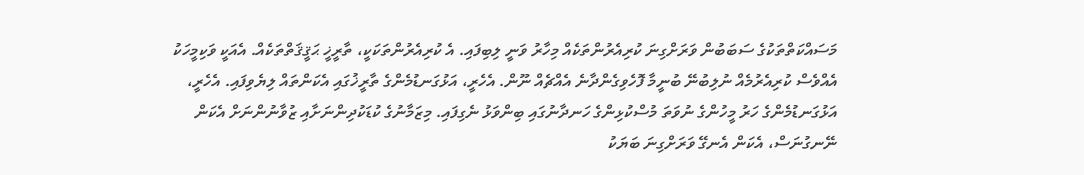މަސައްކަތްތަކުގެ ސަބަބުން ވަރަށްގިނަ ކުރިއެރުންތަކެއް މިހާރު ވަނީ ލިބިފައި. އެ ކުރިއެރުންތަކަކީ، ތާރީޚީ ޙަޤީޤަތްތަކެއް. އެއަކީ ވަކިމީހަކު އެއްވެސް ކުރިއެރުމެއް ނުލިބުނޭ ބުނީމާ ފޮހެވިގެންދާނެ އެއްޗެއް ނޫން. އެހެރީ، އަޅުގަނޑުމެންގެ ތާރީޚުގައި އެކަންތައް ލިޔެވިފައި. އެހެރީ، އަޅުގަނޑުމެންގެ ހަރު މީހުންގެ ނުވަތަ މުސްކުޅިންގެ ހަނދާނުގައި ބިންވަޅު ނެގިފައި. މިޒަމާނުގެ ކުޑަކުދިންނަށާއި ޒުވާނުންނަށް އެކަން ނޭނގުނަސް، އެކަން އެނގޭ ވަރަށްގިނަ ބަޔަކު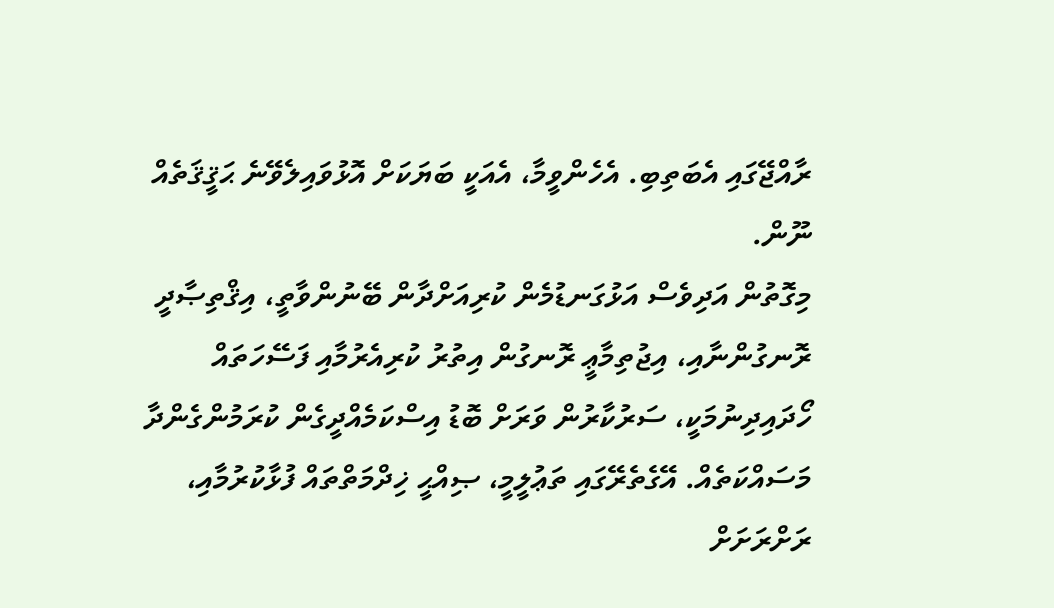ރާއްޖޭގައި އެބަތިބި. އެހެންވީމާ، އެއަކީ ބަޔަކަށް އޮޅުވައިލެވޭނެ ޙަޤީޤަތެއް ނޫން.
މިގޮތުން އަދިވެސް އަޅުގަނޑުމެން ކުރިއަށްދާން ބޭނުންވާތީ، އިޤްތިޞާދީ ރޮނގުންނާއި، އިޖުތިމާޢީ ރޮނގުން އިތުރު ކުރިއެރުމާއި ފަސޭހަތައް ހޯދައިދިނުމަކީ، ސަރުކާރުން ވަރަށް ބޮޑު އިސްކަމެއްދީގެން ކުރަމުންގެންދާ މަސައްކަތެއް. އޭގެތެރޭގައި ތަޢުލީމީ، ޞިއްޙީ ޚިދްމަތްތައް ފުޅާކުރުމާއި، ރަށްރަށަށް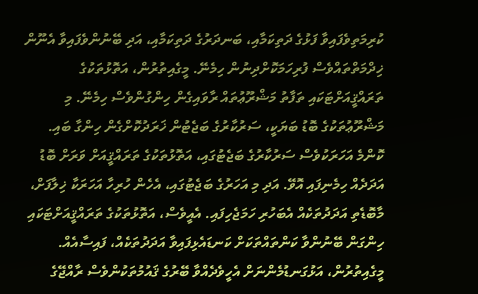ކުރިމަތިވެފައިވާ ފަޅުގެ ދަތިކަމާއި، ބަނދަރުގެ ދަތިކަމާއި، އަދި ބޭނުންވެފައިވާ އެނޫން ޚިދްމަތްތައްވެސް ފުރިހަމަކޮށްދިނުން ހިމެނޭ. މީގެއިތުރުން، އަތޮޅުތަކުގެ ތަރައްޤީއަށްޓަކައި ތަފާތު މަޝްރޫޢުތައް ރާވައިގެން ހިންގުންވެސް ހިމެނޭ. މި މަޝްރޫޢުތަކުގެ ބޮޑު ބަޔަކީ، ސަރުކާރުގެ ބަޖެޓުން ޚަރަދުކޮށްގެން ހިންގާ ބައި. ކޮންމެ އަހަރަކުވެސް ސަރުކާރުގެ ބަޖެޓުގައި، އަތޮޅުތަކުގެ ތަރައްޤީއަށް ވަރަށް ބޮޑު އަދަދެއް ހިމެނިފައި އޮވޭ. އަދި މި އަހަރުގެ ބަޖެޓުގައި، އެހެން ހުރިހާ އަހަރަކާ ޚިލާފަށް، މާބޮޑެތި އަދަދުތަކެއް އެބަހުރި ހަމަޖެހިފައި. އެއީވެސް، އަތޮޅުތަކުގެ ތަރައްޤީއަށްޓަކައި ހިންގަން ބޭނުންވާ ކަންތައްތަކަށް ކަނޑައެޅިފައިވާ އަދަދުތަކެއް، ފައިސާއެއް.
މީގެއިތުރުން، އަޅުގަނޑުމެންނަށް އެހީވެދެއްވާ ބޭރުގެ ޤައުމުތަކުންވެސް ރާއްޖޭގެ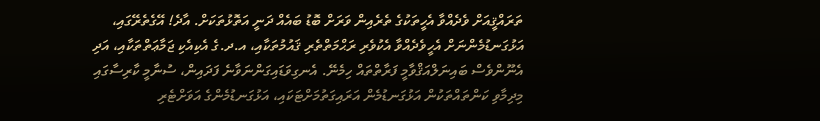ތަރައްޤީއަށް ވެދެއްވާ އެހީތަކުގެ ތެރެއިން ވަރަށް ބޮޑު ބައެއް ދަނީ އަތޮޅުތަކަށް. އާދެ! އޭގެތެރޭގައި، އަޅުގަނޑުމެންނަށް އެހީވެދެއްވާ އެކުވެރި ރަޙްމަތްތެރި ޤައުމުތަކާއި، އ.ދ.ގެ އެކިއެކި ޖަމާޢަތްތަކާއި، އަދި އެނޫންވެސް ބައިނަލްއަޤްވާމީ ފަރާތްތައް ހިމެނޭ. އެނގިވަޑައިގަންނަވާނެ ފަދައިން، ސުނާމީ ކާރިސާގައި މިދިމާވި ކަންތައްތަކުން އަޅުގަނޑުމެން އަރައިގަތުމަށްޓަކައި، އަޅުގަނޑުމެންގެ އަވަށްޓެރި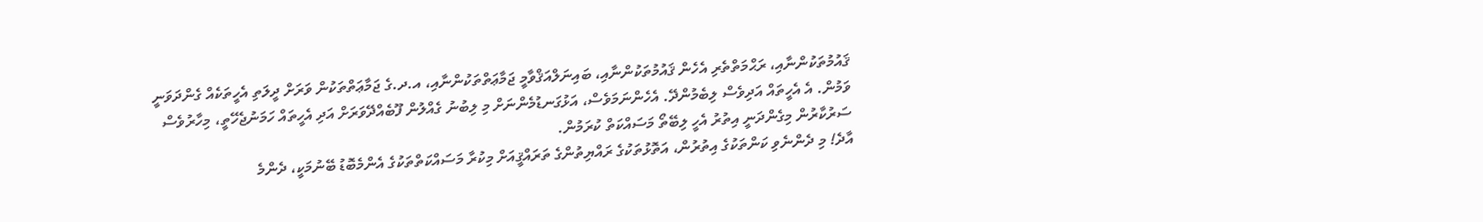ޤައުމުތަކުންނާއި، ރަޙްމަތްތެރި އެހެން ޤައުމުތަކުންނާއި، ބައިނަލްއަޤްވާމީ ޖަމާޢަތްތަކުންނާއި، އ.ދ.ގެ ޖަމާޢަތްތަކުން ވަރަށް ދީލަތި އެހީތަކެއް ގެންދަވަނީ ވަމުން. އެ އެހީތައް އަދިވެސް ލިބެމުންދޭ. އެހެންނަމަވެސް، އަޅުގަނޑުމެންނަށް މި ލިބުނު ގެއްލުން ފޫބެއްދޭވަރަށް އަދި އެހީތައް ހަމަނުޖެހޭތީ، މިހާރުވެސް ސަރުކާރުން މިގެންދަނީ އިތުރު އެހީ ލިބޭތޯ މަސައްކަތް ކުރަމުން.
އާދެ! މި ދެންނެވި ކަންތަކުގެ އިތުރުން، އަތޮޅުތަކުގެ ރައްޔިތުންގެ ތަރައްޤީއަށް މިކުރާ މަސައްކަތްތަކުގެ އެންމެބޮޑު ބޭނުމަކީ، ދެންމެ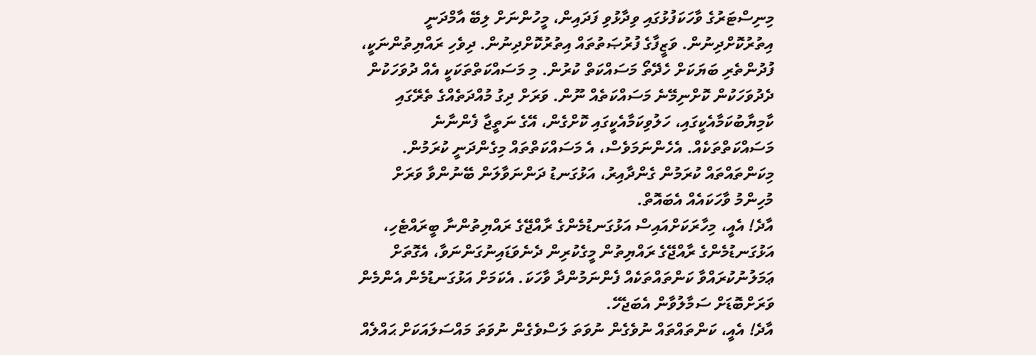މިނިސްޓަރުގެ ވާހަކަފުޅުގައި ވިދާޅުވި ފަދައިން، މީހުންނަށް ލިބޭ އާމްދަނީ އިތުރުކޮށްދިނުން. ވަޒީފާގެ ފުރުޞަތުތައް އިތުރުކޮށްދިނުން. ދިވެހި ރައްޔިތުންނަކީ، ފުދުންތެރި ބަޔަކަށް ހެދޭތޯ މަސައްކަތް ކުރުން. މި މަސައްކަތްތަކަކީ އެއް ދުވަހަކުން ދެދުވަހަކުން ކޮށްނިމޭނެ މަސައްކަތެއް ނޫން. ވަރަށް ދިގު މުއްދަތެއްގެ ތެރޭގައި ކާމިޔާބުކަމާއެކީގައި، ހަލުވިކަމާއެކީގައި ކޮށްގެން، އޭގެ ނަތީޖާ ފެންނާނެ މަސައްކަތްތަކެއް. އެހެންނަމަވެސް، އެ މަސައްކަތްތައް މިގެންދަނީ ކުރަމުން. މިކަންތައްތައް ކުރަމުން ގެންދާއިރު، އަޅުގަނޑު ދަންނަވާލަން ބޭނުންވާ ވަރަށް މުހިންމު ވާހަކައެއް އެބައޮތް.
އާދެ! އެއީ، މިހާރަކަށްއައިސް އަޅުގަނޑުމެންގެ ރާއްޖޭގެ ރައްޔިތުންނާ ބީރައްޓެހި، އަޅުގަނޑުމެންގެ ރާއްޖޭގެ ރައްޔިތުން މީގެކުރިން ދެނެވަޑައިނުގަންނަވާ، އެގޮތަށް ޢަމަލުނުކުރައްވާ ކަންތައްތަކެއް ފެންނަމުންދާ ވާހަކަ. އެކަމަށް އަޅުގަނޑުމެން އެންމެން ވަރަށްބޮޑަށް ސަމާލުވާން އެބަޖެހޭ.
އާދެ! އެއީ، ކަންތައްތައް ނުވެގެން ނުވަތަ ލަސްވެގެން ނުވަތަ މައްސަލައަކަށް ޙައްލެއް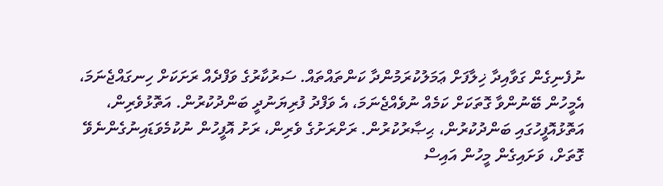ނުފެނިގެން ގަވާއިދާ ޚިލާފަށް ޢަމަލުކުރަމުންދާ ކަންތައްތައް. ސަރުކާރުގެ ވަފްދެއް ރަށަކަށް ހިނގައްޖެނަމަ، އެމީހުން ބޭނުންވާ ގޮތަކަށް ކަމެއް ނުވެއްޖެނަމަ، އެ ވަފްދު ފުރިޔަނުދީ ބަންދުކުރުން. އަތޮޅުވެރިން، އަތޮޅުއޮފީހުގައި ބަންދުކުރުން، ޙިޞާރުކުރުން. ރަށްރަށުގެ ވެރިން، ރަށު އޮފީހުން ނުކުމެވަޑައިނުގެންނެވޭ ގޮތަށް، ވަށައިގެން މީހުން އައިސް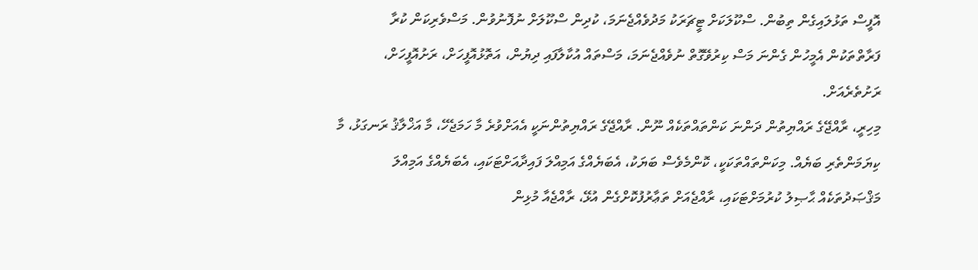އޮފީސް ތަޅުލައިގެން ތިބުން. ސްކޫލަކަށް ޓީޗަރަކު މަދުވެއްޖެނަމަ، ކުދިން ސްކޫލަށް ނުފޮނުވުން. މަސްވެރިކަން ކުރާ ފަރާތްތަކުން އެމީހުން ގެންނަ މަސް ކިރުވޭގޮތް ނުވެއްޖެނަމަ، މަސްތައް އުކާލާފައި ދިޔުން، އަތޮޅުއޮފީހަށް، ރަށުއޮފީހަށް، ރަށުތެރެއަށް.
މިހިރީ، ރާއްޖޭގެ ރައްޔިތުން ދަންނަ ކަންތައްތަކެއް ނޫން. ރާއްޖޭގެ ރައްޔިތުންނަކީ އެއަށްވުރެ މާ ހަމަޖެހޭ، މާ އަޚްލާޤު ރަނގަޅު، މާ ކިޔަމަންތެރި ބަޔެއް. މިކަންތައްތަކަކީ، ކޮންމެވެސް ބަޔަކު، އެބަޔެއްގެ އަމިއްލަ ފައިދާއަށްޓަކައި، އެބަޔެއްގެ އަމިއްލަ މަޤްޞަދުތަކެއް ޙާޞިލު ކުރުމަށްޓަކައި، ރާއްޖެއަށް ތަޢާރުފުކޮށްގެން އުޅޭ، ރާއްޖެއާ މުޅިން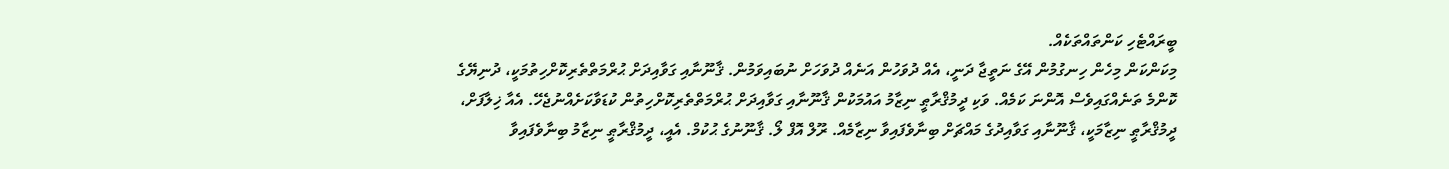ބީރައްޓެހި ކަންތައްތަކެއް.
މިކަންކަން މިހެން ހިނގުމުން އޭގެ ނަތީޖާ ދަނީ، އެއް ދުވަހުން އަނެއް ދުވަހަށް ނުބައިވަމުން. ޤާނޫނާއި ގަވާއިދަށް ޙުރްމަތްތެރިކޮށްހިތުމަކީ، ދުނިޔޭގެ ކޮންމެ ތަނެއްގައިވެސް އޮންނަ ކަމެއް. ވަކި ދީމުޤްރާޠީ ނިޒާމު އައުމަކުން ޤާނޫނާއި ގަވާއިދަށް ޙުރްމަތްތެރިކޮށްހިތުން ކުޑަވާކަށެއްނުޖެހޭ. އެއާ ޚިލާފަށް، ދީމުޤްރާޠީ ނިޒާމަކީ، ޤާނޫނާއި ގަވާއިދުގެ މައްޗަށް ބިނާވެފައިވާ ނިޒާމެއް. ރޫލް އޮފް ލޯ. ޤާނޫނުގެ ޙުކުމް. އެއީ، ދީމުޤްރާޠީ ނިޒާމު ބިނާވެފައިވާ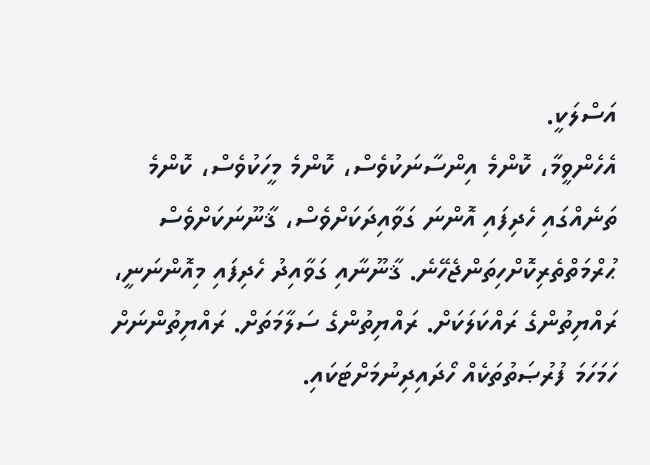އަސްލަކީ.
އެހެންވީމާ، ކޮންމެ އިންސާނަކުވެސް، ކޮންމެ މީހަކުވެސް، ކޮންމެ ތަނެއްގައި ހެދިފައި އޮންނަ ގަވާއިދަކަށްވެސް، ޤާނޫނަކަށްވެސް ޙުރްމަތްތެރިކޮށްހިތަންޖެހޭނެ. ޤާނޫނާއި ގަވާއިދު ހެދިފައި މިއޮންނަނީ، ރައްޔިތުންގެ ރައްކަލަކަށް. ރައްޔިތުންގެ ސަލާމަތަށް. ރައްޔިތުންނަށް ހަމަހަމަ ފުރުޞަތުތަކެއް ހޯދައިދިނުމަށްޓަކައި.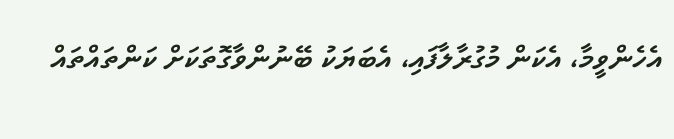އެހެންވީމާ، އެކަން މުގުރާލާފައި، އެބަޔަކު ބޭނުންވާގޮތަކަށް ކަންތައްތައް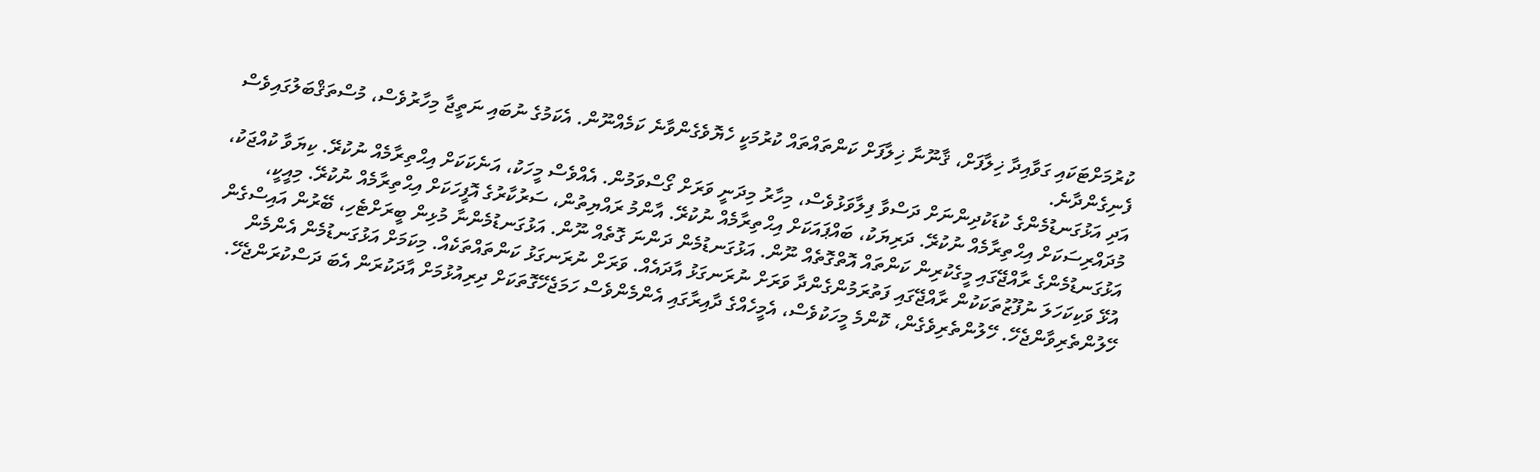ކުރުމަށްޓަކައި ގަވާއިދާ ޚިލާފަށް، ޤާނޫނާ ޚިލާފަށް ކަންތައްތައް ކުރުމަކީ ހެޔޮވެގެންވާނެ ކަމެއްނޫން. އެކަމުގެ ނުބައި ނަތީޖާ މިހާރުވެސް، މުސްތަޤްބަލުގައިވެސް ފެނިގެންދާނެ.
އަދި އަޅުގަނޑުމެންގެ ކުޑަކުދިންނަށް ދަސްވާ ފިލާވަޅުވެސް، މިހާރު މިދަނީ ވަރަށް ގޯސްވަމުން. އެއްވެސް މީހަކު، އަނެކަކަށް އިޙްތިރާމެއް ނުކުރޭ. ކިޔަވާ ކުއްޖަކު، މުދައްރިސަކަށް އިޙްތިރާމެއް ނުކުރޭ. ދަރިޔަކު، ބައްޕައަކަށް އިޙްތިރާމެއް ނުކުރޭ. އާންމު ރައްޔިތުން، ސަރުކާރުގެ އޮފީހަކަށް އިޙްތިރާމެއް ނުކުރޭ. މިއީކީ، އަޅުގަނޑުމެންގެ ރާއްޖޭގައި މީގެކުރިން ކަންތައް އޮތްގޮތެއް ނޫން. އަޅުގަނޑުމެން ދަންނަ ގޮތެއް ނޫން. އަޅުގަނޑުމެންނާ މުޅިން ބީރަށްޓެހި، ބޭރުން އައިސްގެން އުޅޭ ވަކިކަހަލަ ނުފޫޒުތަކަކުން ރާއްޖޭގައި ފަތުރަމުންގެންދާ ވަރަށް ނުރަނގަޅު އާދައެއް. ވަރަށް ނުރަނގަޅު ކަންތައްތަކެއް. މިކަމަށް އަޅުގަނޑުމެން އެންމެން ހޭލުންތެރިވާންޖެހޭ. ހޭލުންތެރިވެގެން، ކޮންމެ މީހަކުވެސް، އެމީހެއްގެ ދާއިރާގައި އެންމެންވެސް ހަމަޖެހޭގޮތަކަށް ދިރިއުޅުމަށް އާދަކުރަން އެބަ ދަސްކުރަންޖެހޭ.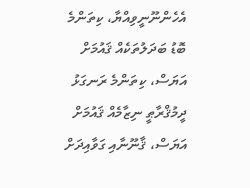އެހެންނޫނީވިއްޔާ، ކިތަންމެ ބޮޑު ބަދަލުތަކެއް ޤައުމަށް އަޔަސް، ކިތަންމެ ރަނގަޅު ދީމުޤްރާޠީ ނިޒާމެއް ޤައުމަށް އަޔަސް، ޤާނޫނާއި ގަވާއިދަށް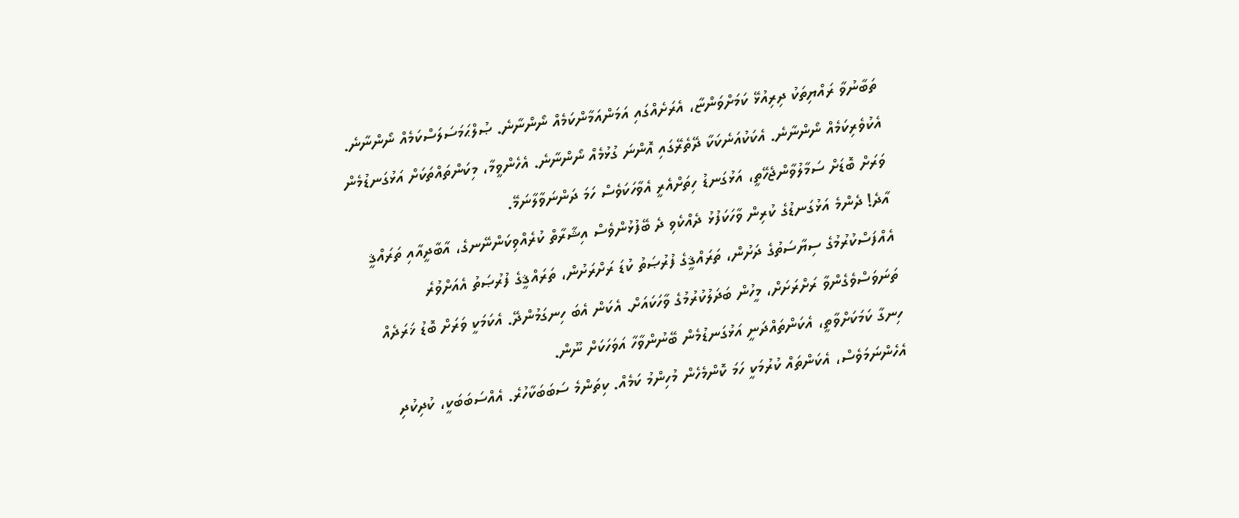ތަބާނުވާ ރައްޔިތަކު ދިރިއުޅޭ ކަމަށްވަންޏާ، އެރަށެއްގައި އަމަންއަމާންކަމެއް ނޯންނާނެ. ޞުލްޙަމަސަލަސްކަމެއް ނޯންނާނެ. އެކުވެރިކަމެއް ނޯންނާނެ. އެކަކުއަނެކަކާ ދޭތެރޭގައި އޮންނަ ގުޅުމެއް ނޯންނާނެ. އެހެންވީމާ، މިކަންތައްތަކަށް އަޅުގަނޑުމެން ވަރަށް ބޮޑަށް ސަމާލުވާންޖެހޭތީ، އަޅުގަނޑު ހިތަށްއެރީ އެވާހަކަވެސް ހަމަ ދަންނަވާލާނަމޭ.
އާދެ! ދެންމެ އަޅުގަނޑުގެ ކުރިން ވާހަކަފުޅު ދެއްކެވި ދެ ބޭފުޅުންވެސް އިޝާރާތް ކުރެއްވިކަންނޭނގެ، އާބާދީއާއި ތަރައްޤީ އެއްފަސްކުރުމުގެ ސިޔާސަތުގެ ދަށުން، ތަރައްޤީގެ ފުރުޞަތު ކުޑަ ރަށްރަށުން، ތަރައްޤީގެ ފުރުޞަތު އެއަށްވުރެ ތަނަވަސްވެގެންވާ ރަށްރަށަށް، މީހުން ބަދަލުކުރުމުގެ ވާހަކައަށް. އެކަން އެބަ ހިނގަމުންދޭ. އެކަމަކީ ވަރަށް ބޮޑު ޚަރަދެއް ހިނގާ ކަމަކަށްވާތީ، އެކަންތައްދަނީ އަޅުގަނޑުމެން ބޭނުންވާހާ އަވަހަކަށް ނޫން.
އެހެންނަމަވެސް، އެކަންތައް ކުރުމަކީ ހަމަ ކޮންމެހެން މުހިންމު ކަމެއް. ކިތަންމެ ސަބަބަކާހުރެ. އެއްސަބަބަކީ، ކުދިކުދި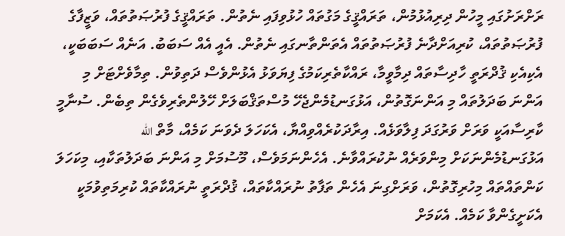ރަށްރަށުގައި މީހުން ދިރިއުޅުމުން، ތަރައްޤީގެ މަގުތައް ހުޅުވިފައި ނެތުން. ތަރައްޤީގެ ފުރުޞަތުތައް، ވަޒީފާގެ ފުރުޞަތުތައް، ކުރިއަށްދާނެ ފުރުޞަތުތައް އެތަންތާނގައި ނެތުން. އެއީ އެއް ސަބަބު. އަނެއް ސަބަބަކީ، އެކިއެކި ޤުދްރަތީ ހާދިސާތައް ދިމާވީމާ، ރައްކާތެރިކަމުގެ ފިޔަވަޅު އެޅުންވެސް ދަތިވުން. ތިމާވެށްޓަށް މި އަންނަ ބަދަލުތައް މި އަންނަގޮތުން، އަޅުގަނޑުމެންޖެހޭ މުސްތަޤްބަލަށް ހޭލުންތެރިވެގެން ތިބެން. ސުނާމީ ކާރިސާއަކީ ވަރަށް ވަރުގަދަ ފިލާވަޅެއް. އިރާދަކުރެއްވިއްޔާ، އެކަހަލަ ދެވަނަ ކަމެއް، މާތް اللّه އަޅުގަނޑުމެންނަކަށް މިންވަރެއް ނުކުރައްވާނެ. އެހެންނަމަވެސް، މޫސުމަށް މި އަންނަ ބަދަލުތަކާއި، މިކަހަލަ ކަންތައްތައް މިހުރިގޮތުން، ވަރަށްގިނަ އެހެން ތަފާތު ނުރައްކާތައް، ޤުދްރަތީ ނުރައްކާތައް ކުރިމަތިވުމަކީ އެކަށީގެންވާ ކަމެއް. އެކަމަށް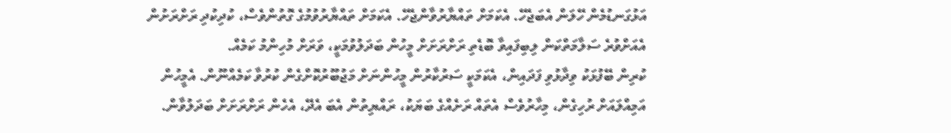އަޅުގަނޑުމެން ހޭލަން އެބަޖެހޭ. އެކަމަށް ތައްޔާރުވާންޖެހޭ. އެކަމަށް ތައްޔާރުވުމުގެ ގޮތުންވެސް، ކުދިކުދި ރަށްރަށުން އެއަށްވުރެ ސަލާމަތްކަން ލިބިފައިވާ ބޮޑެތި ރަށްރަށަށް މީހުން ބަދަލުވުމަކީ، ވަރަށް މުހިންމު ކަމެއް.
ކުރިން ބޭފުޅަކު ވިދާޅުވި ފަދައިން، އެކަމަކީ ސަރުކާރުން މީހުންނަށް މަޖުބޫރުކޮށްގެން ކުރުވާ ކަމެއްނޫން. އެމީހުން އަމިއްލައަށް ރުހިގެން، މިހާރުވެސް އެތައް ރަށެއްގެ ބަޔަކު، ރައްޔިތުން އެބަ އެދޭ، އެހެން ރަށްރަށަށް ބަދަލުވާން.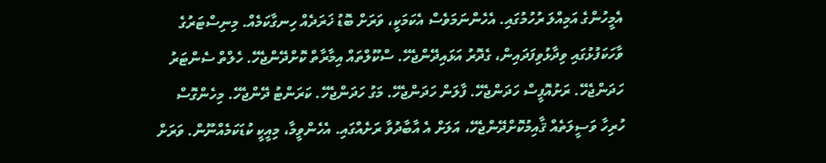އެމީހުންގެ އަމިއްލަ ރުހުމުގައި. އެހެންނަމަވެސް އެކަމަކީ، ވަރަށް ބޮޑު ޚަރަދެއް ހިނގާކަމެއް. މިނިސްޓަރުގެ ވާހަކަފުޅުގައި ވިދާޅުވިފަދައިން، ގެދޮރު އަޅައިދޭންޖެހޭ. ސްކޫލްތައް އިމާރާތް ކޮށްދޭންޖެހޭ. ހެލްތް ސެންޓަރު ހަދަންޖެހޭ. ރަށުއޮފީސް ހަދަންޖެހޭ. ފާލަން ހަދަންޖެހޭ. މަގު ހަދަންޖެހޭ. ކަރަންޓު ދޭންޖެހޭ. މިހެންގޮސް ހުރިހާ ވަސީލަތެއް ޤާއިމުކޮށްދޭންޖެހޭ، އަލަށް އެ އާބާދުވާ ރަށެއްގައި. އެހެންވީމާ، މިއީކީ ކުޑަކަމެއްނޫން. ވަރަށް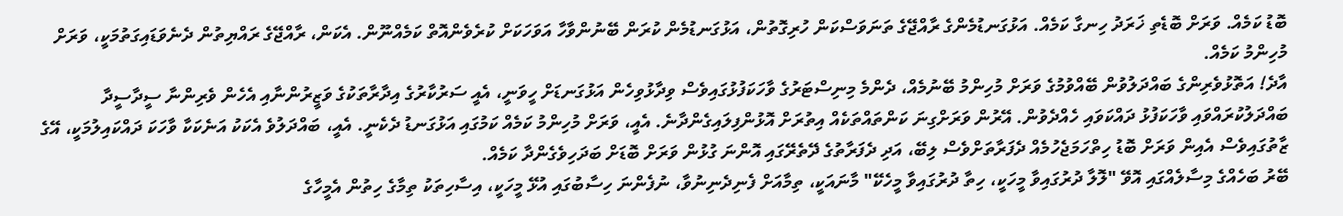ބޮޑު ކަމެއް. ވަރަށް ބޮޑެތި ޚަރަދު ހިނގާ ކަމެއް. އަޅުގަނޑުމެންގެ ރާއްޖޭގެ ތަނަވަސްކަން ހުރިގޮތުން، އަޅުގަނޑުމެން ކުރަން ބޭނުންވާހާ އަވަހަކަށް ކުރެވެންއޮތް ކަމެއްނޫން. އެކަން، ރާއްޖޭގެ ރައްޔިތުން ދެނެވަޑައިގަތުމަކީ، ވަރަށް މުހިންމު ކަމެއް.
އާދެ! އަތޮޅުވެރިންގެ ބައްދަލުވުން ބޭއްވުމުގެ ވަރަށް މުހިންމު ބޭނުމެއް، ދެންމެ މިނިސްޓަރުގެ ވާހަކަފުޅުގައިވެސް ވިދާޅުވިހެން އަޅުގަނޑަށް ހީވަނީ، އެއީ ސަރުކާރުގެ އިދާރާތަކުގެ ވަޒީރުންނާއި އެހެން ވެރިންނާ ސީދާސީދާ ބައްދަލުކުރައްވައި ވާހަކަފުޅު ދައްކަވައި ހެއްދެވުން. އޭރުން ވަރަށްގިނަ ކަންތައްތަކެއް އިތުރަށް އޮޅުންފިލައިގެންދާނެ. އެއީ، ވަރަށް މުހިންމު ކަމެއް ކަމުގައި އަޅުގަނޑު ދެކެނީ. އެއީ، ބައްދަލުވެ އެކަކު އަނެކަކާ ވާހަކަ ދައްކައިލުމަކީ، އޭގެ ޒާތުގައިވެސް އެއިން ވަރަށް ބޮޑު ހިތްހަމަޖެހުމެއް ދެފަރާތަށްވެސް ލިބޭ، އަދި ދެފަރާތުގެ ދޭތެރޭގައި އޮންނަ ގުޅުން ވަރަށް ބޮޑަށް ބަދަހިވެގެންދާ ކަމެއް.
ބޭރު ބަހެއްގެ މިސާލެއްގައި އޮވޭ "ލޮލާ ދުރުގައިވާ މީހަކީ، ހިތާ ދުރުގައިވާ މީހެކޭ" މާނައަކީ، ތިމާއަށް ފެނިދެނިނުވާ، ނުފެންނަ ހިސާބުގައި އުޅޭ މީހަކީ، އިސާހިތަކު ތިމާގެ ހިތުން އެމީހާގެ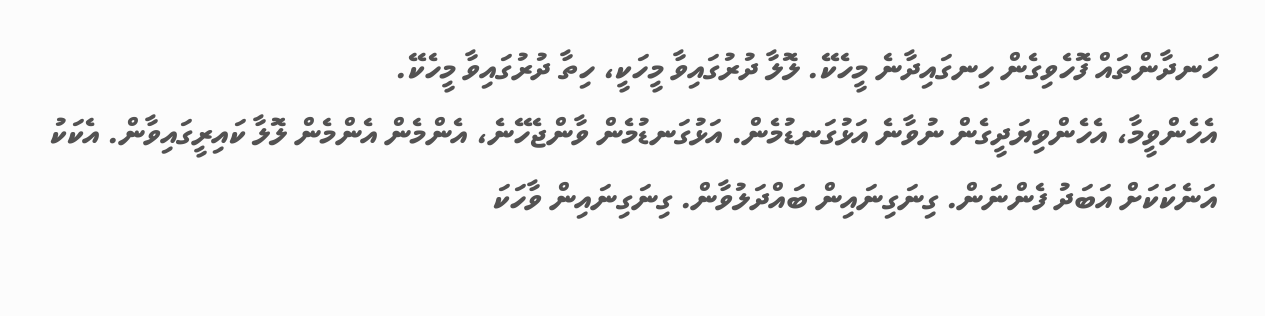ހަނދާންތައް ފޮހެވިގެން ހިނގައިދާނެ މީހެކޭ. ލޮލާ ދުރުގައިވާ މީހަކީ، ހިތާ ދުރުގައިވާ މީހެކޭ.
އެހެންވީމާ، އެހެންވިޔަދީގެން ނުވާނެ އަޅުގަނޑުމެން. އަޅުގަނޑުމެން ވާންޖެހޭނެ، އެންމެން އެންމެން ލޮލާ ކައިރީގައިވާން. އެކަކު އަނެކަކަށް އަބަދު ފެންނަން. ގިނަގިނައިން ބައްދަލުވާން. ގިނަގިނައިން ވާހަކަ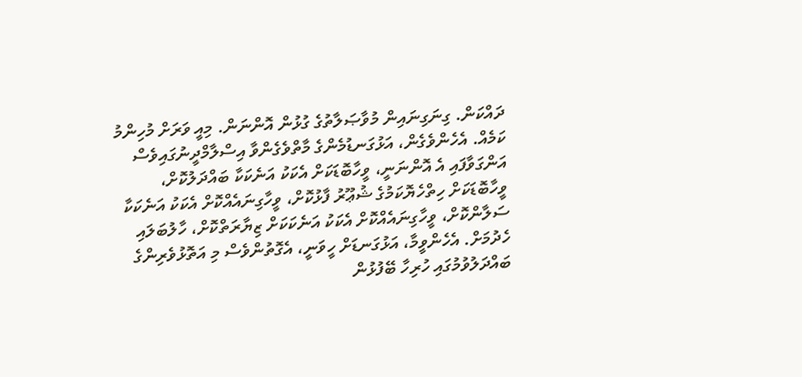ދައްކަން. ގިނަގިނައިން މުވާޞަލާތުގެ ގުޅުން އޮންނަން. މިއީ ވަރަށް މުހިންމު ކަމެއް. އެހެންވެގެން، އަޅުގަނޑުމެންގެ މާތްވެގެންވާ އިސްލާމްދީނުގައިވެސް އަންގަވާފައި އެ އޮންނަނީ، ވީހާބޮޑަކަށް އެކަކު އަނެކަކާ ބައްދަލުކޮށް، ވީހާބޮޑަކަށް ހިތްހެޔޮކަމުގެ ޝުޢޫރު ފާޅުކޮށް، ވީހާގިނައެއްކޮށް އެކަކު އަނެކަކާ ސަލާންކޮށް، ވީހާގިނައެއްކޮށް އެކަކު އަނެކަކަށް ޒިޔާރަތްކޮށް، ހާލުބަލައި ހެދުމަށް. އެހެންވީމާ، އަޅުގަނޑަށް ހީވަނީ، އެގޮތުންވެސް މި އަތޮޅުވެރިންގެ ބައްދަލުވުމުގައި ހުރިހާ ބޭފުޅުން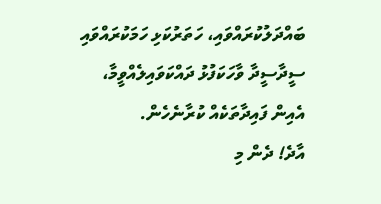ބައްދަލުކުރައްވައި، ހަތަރުކަޅި ހަމަކުރައްވައި ސީދާސީދާ ވާހަކަފުޅު ދައްކަވައިލެއްވީމާ، އެއިން ފައިދާތަކެއް ކުރާނެހެން.
އާދެ! ދެން މި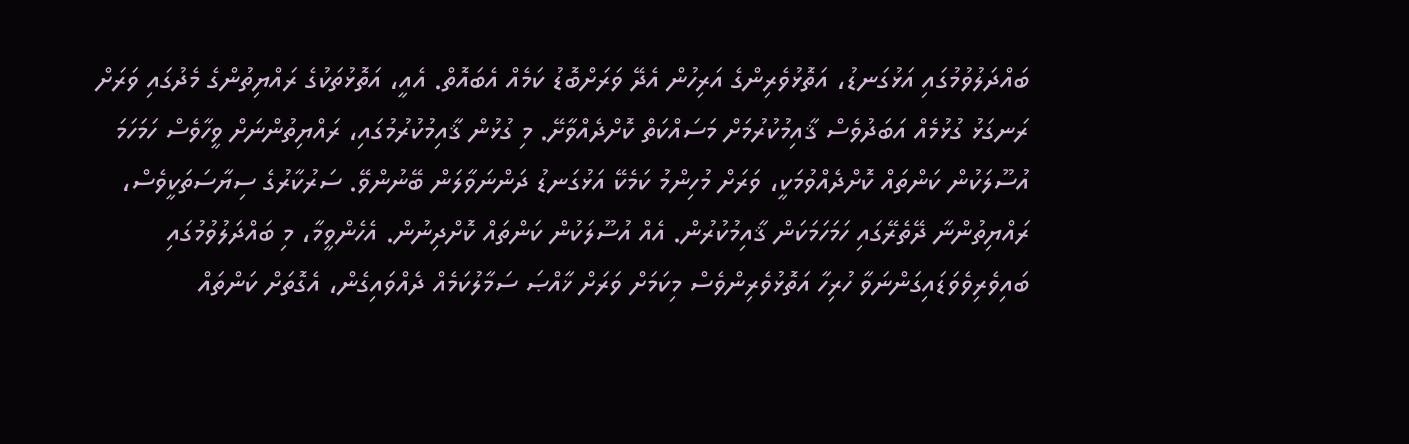ބައްދަލުވުމުގައި އަޅުގަނޑު، އަތޮޅުވެރިންގެ އަރިހުން އެދޭ ވަރަށްބޮޑު ކަމެއް އެބައޮތް. އެއީ، އަތޮޅުތަކުގެ ރައްޔިތުންގެ މެދުގައި ވަރަށް ރަނގަޅު ގުޅުމެއް އަބަދުވެސް ޤާއިމުކުރުމަށް މަސައްކަތް ކޮށްދެއްވާށޭ. މި ގުޅުން ޤާއިމުކުރުމުގައި، ރައްޔިތުންނަށް ވީހާވެސް ހަމަހަމަ އުސޫލަކުން ކަންތައް ކޮށްދެއްވުމަކީ، ވަރަށް މުހިންމު ކަމެކޭ އަޅުގަނޑު ދަންނަވާލަން ބޭނުންވޭ. ސަރުކާރުގެ ސިޔާސަތަކީވެސް، ރައްޔިތުންނާ ދޭތެރޭގައި ހަމަހަމަކަން ޤާއިމުކުރުން. އެއް އުސޫލަކުން ކަންތައް ކޮށްދިނުން. އެހެންވީމާ، މި ބައްދަލުވުމުގައި ބައިވެރިވެވަޑައިގަންނަވާ ހުރިހާ އަތޮޅުވެރިންވެސް މިކަމަށް ވަރަށް ޚާއްޞަ ސަމާލުކަމެއް ދެއްވައިގެން، އެގޮތަށް ކަންތައް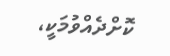ކޮށްދެއްވުމަކީ،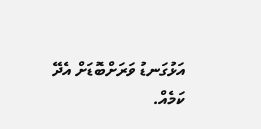އަޅުގަނޑު ވަރަށްބޮޑަށް އެދޭ ކަމެއް.